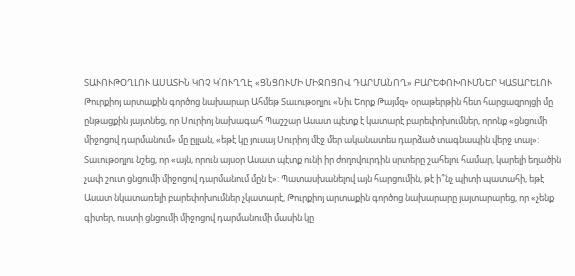ՏԱՒՈՒԹՕՂԼՈՒ ԱՍԱՏԻՆ ԿՈՉ Կ՛ՈՒՂՂԷ «ՑՆՑՈՒՄԻ ՄԻՋՈՑՈՎ ԴԱՐՄԱՆՈՂ» ԲԱՐԵՓՈԽՈՒՄՆԵՐ ԿԱՏԱՐԵԼՈՒ
Թուրքիոյ արտաքին գործոց նախարար Ահմեթ Տաւութօղլու «Նիւ Եորք Թայմզ» օրաթերթին հետ հարցազրոյցի մը ընթացքին յայտնեց, որ Սուրիոյ նախագահ Պաշշար Ասատ պէտք է կատարէ բարեփոխումներ, որոնք «ցնցումի միջոցով դարմանում» մը ըլլան, «եթէ կը յուսայ Սուրիոյ մէջ մեր ականատես դարձած տագնապին վերջ տալ»:
Տաւութօղլու նշեց, որ «այն, որուն այսօր Ասատ պէտք ունի իր ժողովուրդին սրտերը շահելու համար, կարելի եղածին չափ շուտ ցնցումի միջոցով դարմանում մըն է»: Պատասխանելով այն հարցումին, թէ ի՞նչ պիտի պատահի, եթէ Ասատ նկատառելի բարեփոխումներ չկատարէ, Թուրքիոյ արտաքին գործոց նախարարը յայտարարեց, որ «չենք գիտեր, ուստի ցնցումի միջոցով դարմանումի մասին կը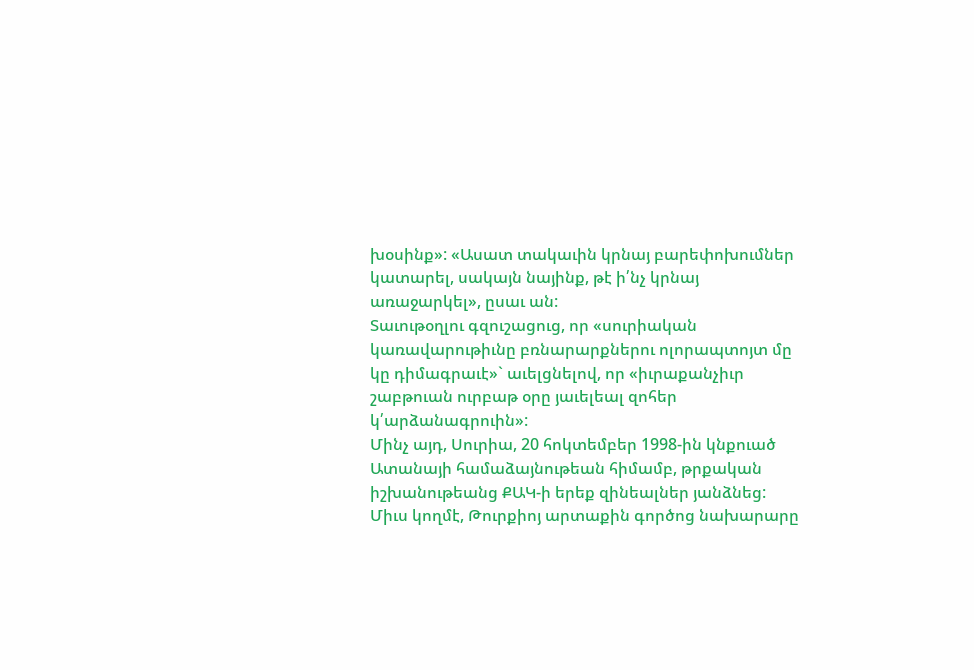խօսինք»: «Ասատ տակաւին կրնայ բարեփոխումներ կատարել, սակայն նայինք, թէ ի՛նչ կրնայ առաջարկել», ըսաւ ան:
Տաւութօղլու գզուշացուց, որ «սուրիական կառավարութիւնը բռնարարքներու ոլորապտոյտ մը կը դիմագրաւէ»` աւելցնելով, որ «իւրաքանչիւր շաբթուան ուրբաթ օրը յաւելեալ զոհեր կ՛արձանագրուին»:
Մինչ այդ, Սուրիա, 20 հոկտեմբեր 1998-ին կնքուած Ատանայի համաձայնութեան հիմամբ, թրքական իշխանութեանց ՔԱԿ-ի երեք զինեալներ յանձնեց:
Միւս կողմէ, Թուրքիոյ արտաքին գործոց նախարարը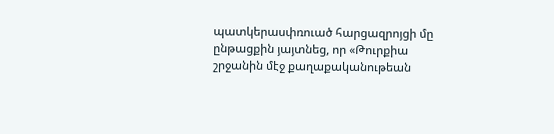պատկերասփռուած հարցազրոյցի մը ընթացքին յայտնեց, որ «Թուրքիա շրջանին մէջ քաղաքականութեան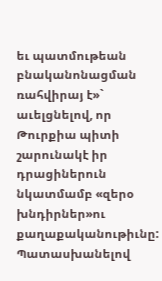եւ պատմութեան բնականոնացման ռահվիրայ է»` աւելցնելով, որ Թուրքիա պիտի շարունակէ իր դրացիներուն նկատմամբ «զերօ խնդիրներ»ու քաղաքականութիւնը:
Պատասխանելով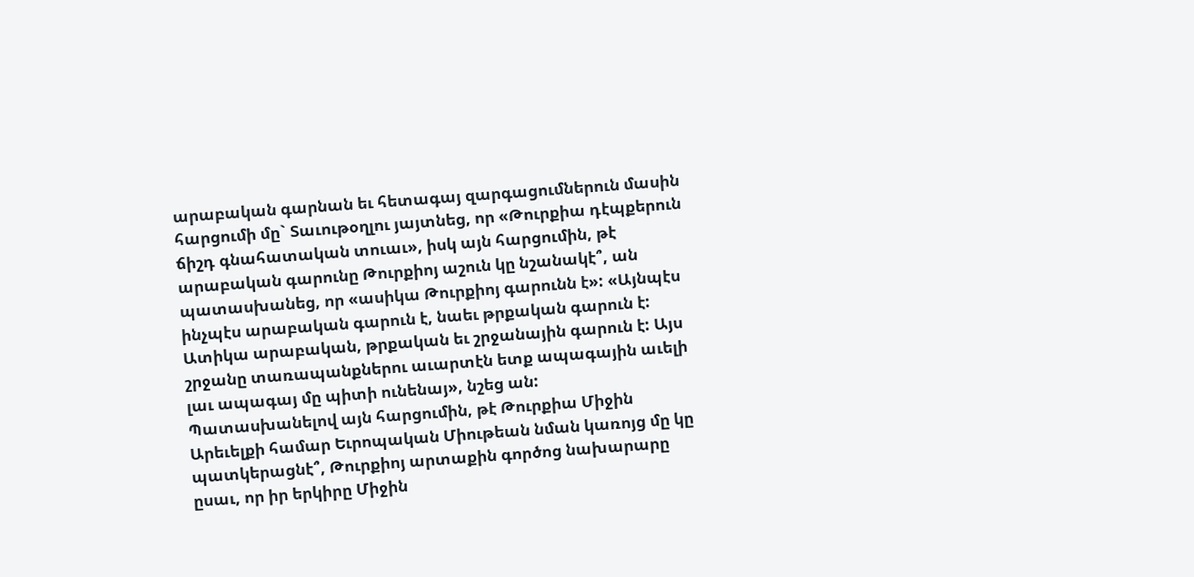արաբական գարնան եւ հետագայ զարգացումներուն մասին հարցումի մը` Տաւութօղլու յայտնեց, որ «Թուրքիա դէպքերուն ճիշդ գնահատական տուաւ», իսկ այն հարցումին, թէ արաբական գարունը Թուրքիոյ աշուն կը նշանակէ՞, ան պատասխանեց, որ «ասիկա Թուրքիոյ գարունն է»: «Այնպէս ինչպէս արաբական գարուն է, նաեւ թրքական գարուն է: Ատիկա արաբական, թրքական եւ շրջանային գարուն է: Այս շրջանը տառապանքներու աւարտէն ետք ապագային աւելի լաւ ապագայ մը պիտի ունենայ», նշեց ան:
Պատասխանելով այն հարցումին, թէ Թուրքիա Միջին Արեւելքի համար Եւրոպական Միութեան նման կառոյց մը կը պատկերացնէ՞, Թուրքիոյ արտաքին գործոց նախարարը ըսաւ, որ իր երկիրը Միջին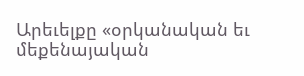Արեւելքը «օրկանական եւ մեքենայական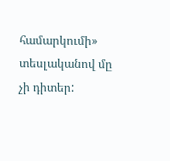համարկումի» տեսլականով մը չի դիտեր: